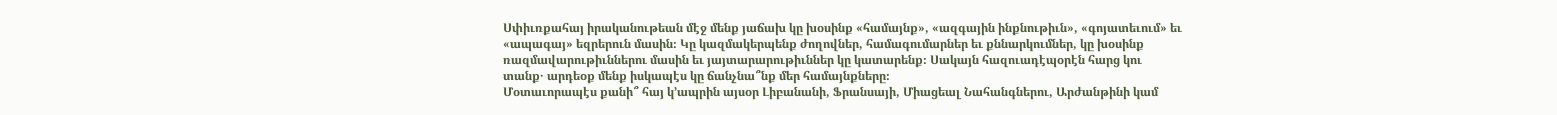Սփիւռքահայ իրականութեան մէջ մենք յաճախ կը խօսինք «համայնք», «ազգային ինքնութիւն», «գոյատեւում» եւ «ապագայ» եզրերուն մասին։ Կը կազմակերպենք ժողովներ, համագումարներ եւ քննարկումներ, կը խօսինք ռազմավարութիւններու մասին եւ յայտարարութիւններ կը կատարենք։ Սակայն հազուադէպօրէն հարց կու տանք․ արդեօք մենք իսկապէս կը ճանչնա՞նք մեր համայնքները։
Մօտաւորապէս քանի՞ հայ կ’ապրին այսօր Լիբանանի, Ֆրանսայի, Միացեալ Նահանգներու, Արժանթինի կամ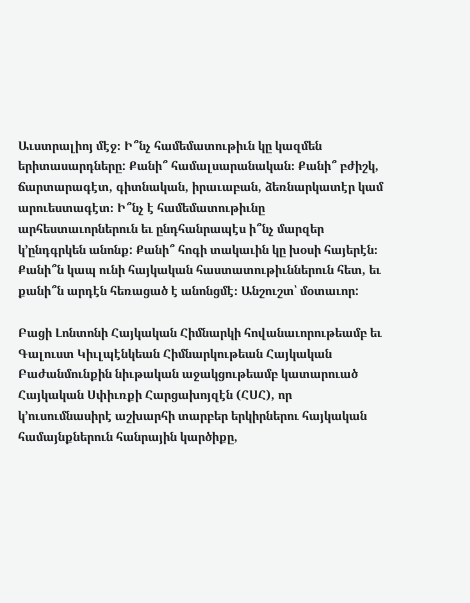Աւստրալիոյ մէջ։ Ի՞նչ համեմատութիւն կը կազմեն երիտասարդները: Քանի՞ համալսարանական։ Քանի՞ բժիշկ, ճարտարագէտ, գիտնական, իրաւաբան, ձեռնարկատէր կամ արուեստագէտ։ Ի՞նչ է համեմատութիւնը արհեստաւորներուն եւ ընդհանրապէս ի՞նչ մարզեր կ’ընդգրկեն անոնք: Քանի՞ հոգի տակաւին կը խօսի հայերէն։ Քանի՞ն կապ ունի հայկական հաստատութիւններուն հետ, եւ քանի՞ն արդէն հեռացած է անոնցմէ։ Անշուշտ՝ մօտաւոր:

Բացի Լոնտոնի Հայկական Հիմնարկի հովանաւորութեամբ եւ Գալուստ Կիւլպէնկեան Հիմնարկութեան Հայկական Բաժանմունքին նիւթական աջակցութեամբ կատարուած Հայկական Սփիւռքի Հարցախոյզէն (ՀՍՀ), որ կ’ուսումնասիրէ աշխարհի տարբեր երկիրներու հայկական համայնքներուն հանրային կարծիքը,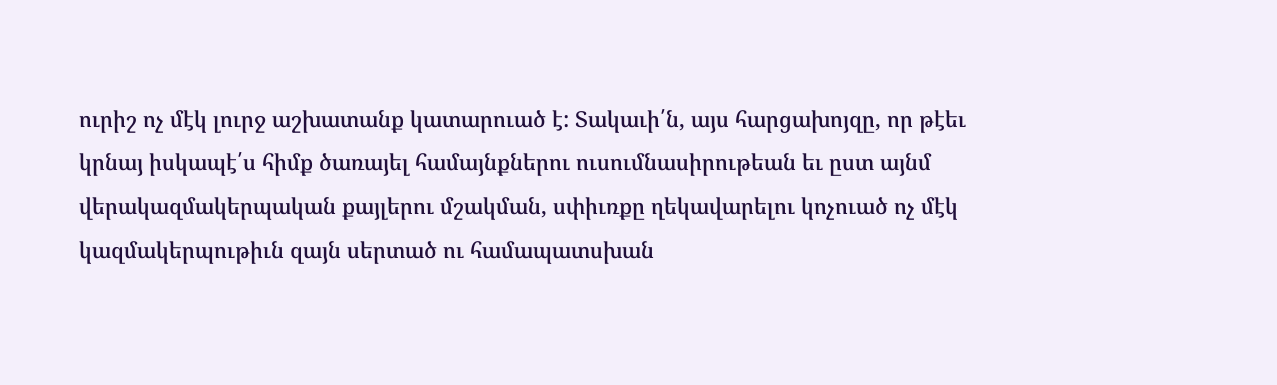ուրիշ ոչ մէկ լուրջ աշխատանք կատարուած է: Տակաւի՛ն, այս հարցախոյզը, որ թէեւ կրնայ իսկապէ՛ս հիմք ծառայել համայնքներու ուսումնասիրութեան եւ ըստ այնմ վերակազմակերպական քայլերու մշակման, սփիւռքը ղեկավարելու կոչուած ոչ մէկ կազմակերպութիւն զայն սերտած ու համապատսխան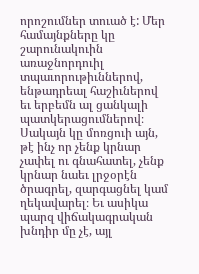որոշումներ տուած է: Մեր համայնքները կը շարունակուին առաջնորդուիլ տպաւորութիւններով, ենթադրեալ հաշիւներով եւ երբեմն ալ ցանկալի պատկերացումներով։
Սակայն կը մոռցուի այն, թէ ինչ որ չենք կրնար չափել ու գնահատել, չենք կրնար նաեւ լրջօրէն ծրագրել, զարգացնել կամ ղեկավարել։ Եւ ասիկա պարզ վիճակագրական խնդիր մը չէ, այլ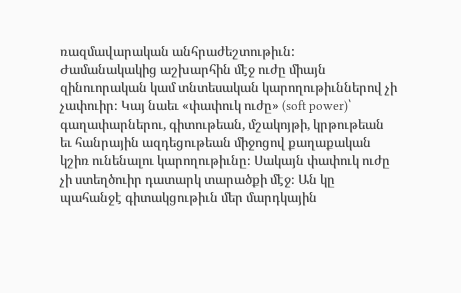ռազմավարական անհրաժեշտութիւն:
Ժամանակակից աշխարհին մէջ ուժը միայն զինուորական կամ տնտեսական կարողութիւններով չի չափուիր։ Կայ նաեւ «փափուկ ուժը» (soft power)՝ գաղափարներու, գիտութեան, մշակոյթի, կրթութեան եւ հանրային ազդեցութեան միջոցով քաղաքական կշիռ ունենալու կարողութիւնը։ Սակայն փափուկ ուժը չի ստեղծուիր դատարկ տարածքի մէջ։ Ան կը պահանջէ գիտակցութիւն մեր մարդկային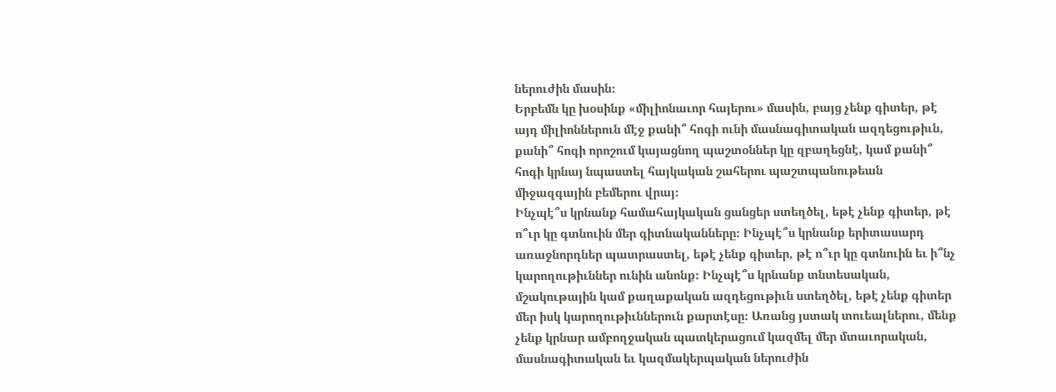ներուժին մասին։
Երբեմն կը խօսինք «միլիոնաւոր հայերու» մասին, բայց չենք գիտեր, թէ այդ միլիոններուն մէջ քանի՞ հոգի ունի մասնագիտական ազդեցութիւն, քանի՞ հոգի որոշում կայացնող պաշտօններ կը զբաղեցնէ, կամ քանի՞ հոգի կրնայ նպաստել հայկական շահերու պաշտպանութեան միջազգային բեմերու վրայ։
Ինչպէ՞ս կրնանք համահայկական ցանցեր ստեղծել, եթէ չենք գիտեր, թէ ո՞ւր կը գտնուին մեր գիտնականները։ Ինչպէ՞ս կրնանք երիտասարդ առաջնորդներ պատրաստել, եթէ չենք գիտեր, թէ ո՞ւր կը գտնուին եւ ի՞նչ կարողութիւններ ունին անոնք։ Ինչպէ՞ս կրնանք տնտեսական, մշակութային կամ քաղաքական ազդեցութիւն ստեղծել, եթէ չենք գիտեր մեր իսկ կարողութիւններուն քարտէսը։ Առանց յստակ տուեալներու, մենք չենք կրնար ամբողջական պատկերացում կազմել մեր մտաւորական, մասնագիտական եւ կազմակերպական ներուժին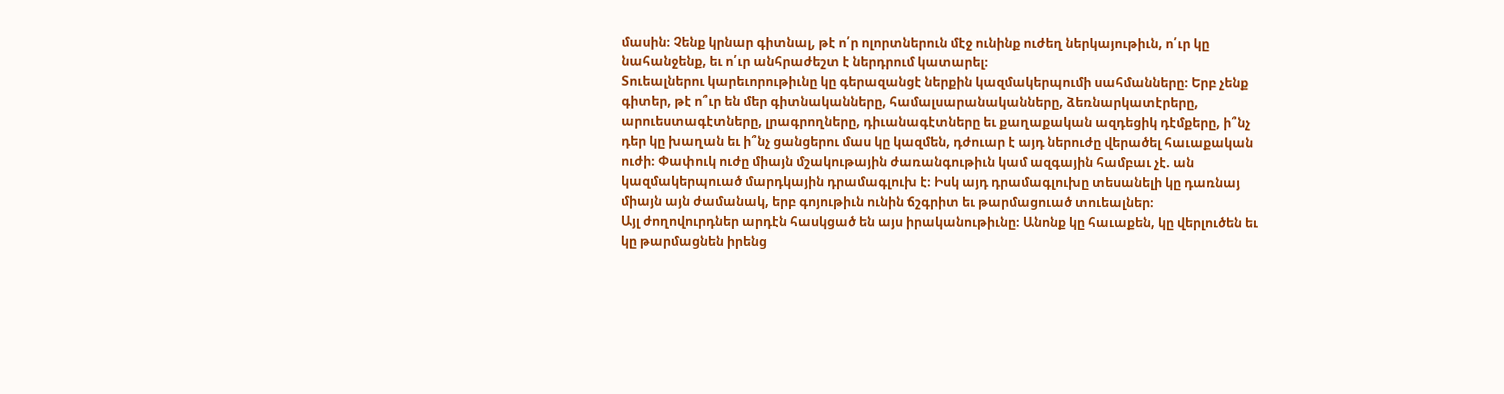մասին։ Չենք կրնար գիտնալ, թէ ո՛ր ոլորտներուն մէջ ունինք ուժեղ ներկայութիւն, ո՛ւր կը նահանջենք, եւ ո՛ւր անհրաժեշտ է ներդրում կատարել։
Տուեալներու կարեւորութիւնը կը գերազանցէ ներքին կազմակերպումի սահմանները։ Երբ չենք գիտեր, թէ ո՞ւր են մեր գիտնականները, համալսարանականները, ձեռնարկատէրերը, արուեստագէտները, լրագրողները, դիւանագէտները եւ քաղաքական ազդեցիկ դէմքերը, ի՞նչ դեր կը խաղան եւ ի՞նչ ցանցերու մաս կը կազմեն, դժուար է այդ ներուժը վերածել հաւաքական ուժի։ Փափուկ ուժը միայն մշակութային ժառանգութիւն կամ ազգային համբաւ չէ. ան կազմակերպուած մարդկային դրամագլուխ է։ Իսկ այդ դրամագլուխը տեսանելի կը դառնայ միայն այն ժամանակ, երբ գոյութիւն ունին ճշգրիտ եւ թարմացուած տուեալներ։
Այլ ժողովուրդներ արդէն հասկցած են այս իրականութիւնը։ Անոնք կը հաւաքեն, կը վերլուծեն եւ կը թարմացնեն իրենց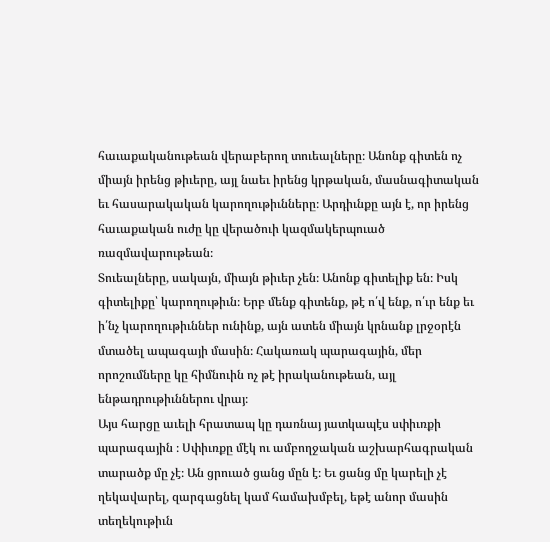հաւաքականութեան վերաբերող տուեալները։ Անոնք գիտեն ոչ միայն իրենց թիւերը, այլ նաեւ իրենց կրթական, մասնագիտական եւ հասարակական կարողութիւնները։ Արդիւնքը այն է, որ իրենց հաւաքական ուժը կը վերածուի կազմակերպուած ռազմավարութեան։
Տուեալները, սակայն, միայն թիւեր չեն։ Անոնք գիտելիք են։ Իսկ գիտելիքը՝ կարողութիւն։ Երբ մենք գիտենք, թէ ո՛վ ենք, ո՛ւր ենք եւ ի՛նչ կարողութիւններ ունինք, այն ատեն միայն կրնանք լրջօրէն մտածել ապագայի մասին։ Հակառակ պարագային, մեր որոշումները կը հիմնուին ոչ թէ իրականութեան, այլ ենթադրութիւններու վրայ։
Այս հարցը աւելի հրատապ կը դառնայ յատկապէս սփիւռքի պարագային ։ Սփիւռքը մէկ ու ամբողջական աշխարհագրական տարածք մը չէ։ Ան ցրուած ցանց մըն է։ Եւ ցանց մը կարելի չէ ղեկավարել, զարգացնել կամ համախմբել, եթէ անոր մասին տեղեկութիւն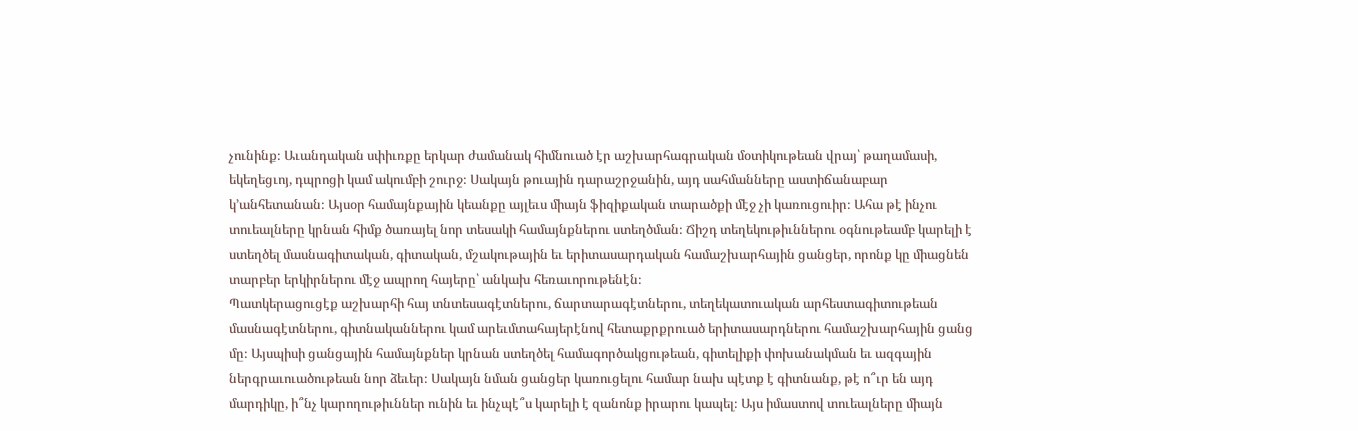չունինք։ Աւանդական սփիւռքը երկար ժամանակ հիմնուած էր աշխարհագրական մօտիկութեան վրայ՝ թաղամասի, եկեղեցւոյ, դպրոցի կամ ակումբի շուրջ։ Սակայն թուային դարաշրջանին, այդ սահմանները աստիճանաբար կ’անհետանան։ Այսօր համայնքային կեանքը այլեւս միայն ֆիզիքական տարածքի մէջ չի կառուցուիր։ Ահա թէ ինչու տուեալները կրնան հիմք ծառայել նոր տեսակի համայնքներու ստեղծման։ Ճիշդ տեղեկութիւններու օգնութեամբ կարելի է ստեղծել մասնագիտական, գիտական, մշակութային եւ երիտասարդական համաշխարհային ցանցեր, որոնք կը միացնեն տարբեր երկիրներու մէջ ապրող հայերը՝ անկախ հեռաւորութենէն։
Պատկերացուցէք աշխարհի հայ տնտեսագէտներու, ճարտարագէտներու, տեղեկատուական արհեստագիտութեան մասնագէտներու, գիտնականներու կամ արեւմտահայերէնով հետաքրքրուած երիտասարդներու համաշխարհային ցանց մը։ Այսպիսի ցանցային համայնքներ կրնան ստեղծել համագործակցութեան, գիտելիքի փոխանակման եւ ազգային ներգրաւուածութեան նոր ձեւեր։ Սակայն նման ցանցեր կառուցելու համար նախ պէտք է գիտնանք, թէ ո՞ւր են այդ մարդիկը, ի՞նչ կարողութիւններ ունին եւ ինչպէ՞ս կարելի է զանոնք իրարու կապել։ Այս իմաստով տուեալները միայն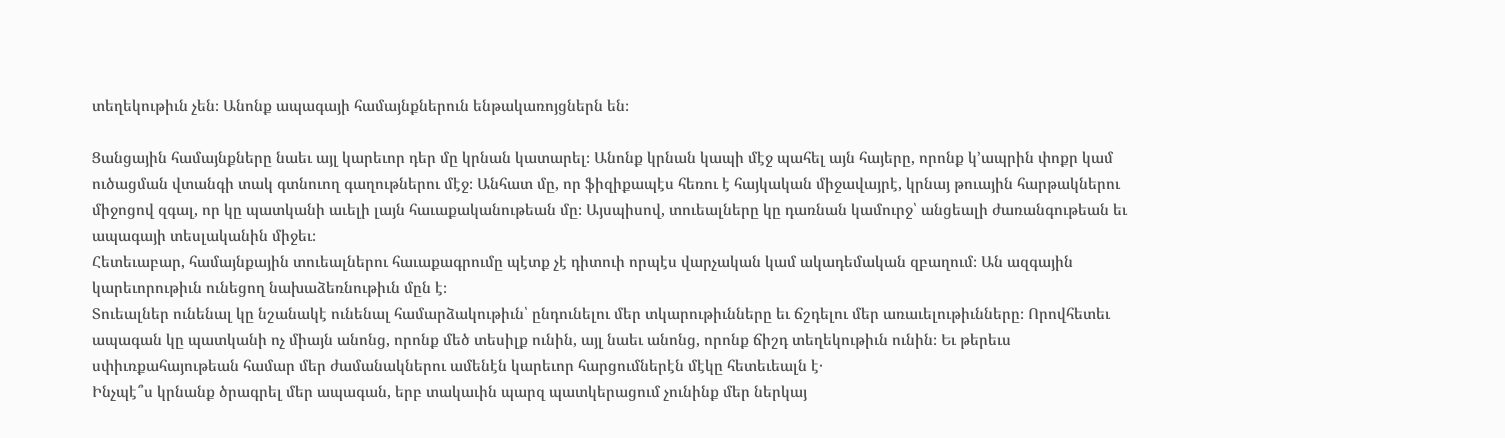տեղեկութիւն չեն։ Անոնք ապագայի համայնքներուն ենթակառոյցներն են։

Ցանցային համայնքները նաեւ այլ կարեւոր դեր մը կրնան կատարել։ Անոնք կրնան կապի մէջ պահել այն հայերը, որոնք կ’ապրին փոքր կամ ուծացման վտանգի տակ գտնուող գաղութներու մէջ։ Անհատ մը, որ ֆիզիքապէս հեռու է հայկական միջավայրէ, կրնայ թուային հարթակներու միջոցով զգալ, որ կը պատկանի աւելի լայն հաւաքականութեան մը։ Այսպիսով, տուեալները կը դառնան կամուրջ՝ անցեալի ժառանգութեան եւ ապագայի տեսլականին միջեւ։
Հետեւաբար, համայնքային տուեալներու հաւաքագրումը պէտք չէ դիտուի որպէս վարչական կամ ակադեմական զբաղում։ Ան ազգային կարեւորութիւն ունեցող նախաձեռնութիւն մըն է։
Տուեալներ ունենալ կը նշանակէ ունենալ համարձակութիւն՝ ընդունելու մեր տկարութիւնները եւ ճշդելու մեր առաւելութիւնները։ Որովհետեւ ապագան կը պատկանի ոչ միայն անոնց, որոնք մեծ տեսիլք ունին, այլ նաեւ անոնց, որոնք ճիշդ տեղեկութիւն ունին։ Եւ թերեւս սփիւռքահայութեան համար մեր ժամանակներու ամենէն կարեւոր հարցումներէն մէկը հետեւեալն է․
Ինչպէ՞ս կրնանք ծրագրել մեր ապագան, երբ տակաւին պարզ պատկերացում չունինք մեր ներկայ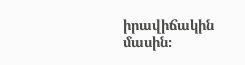իրավիճակին մասին։